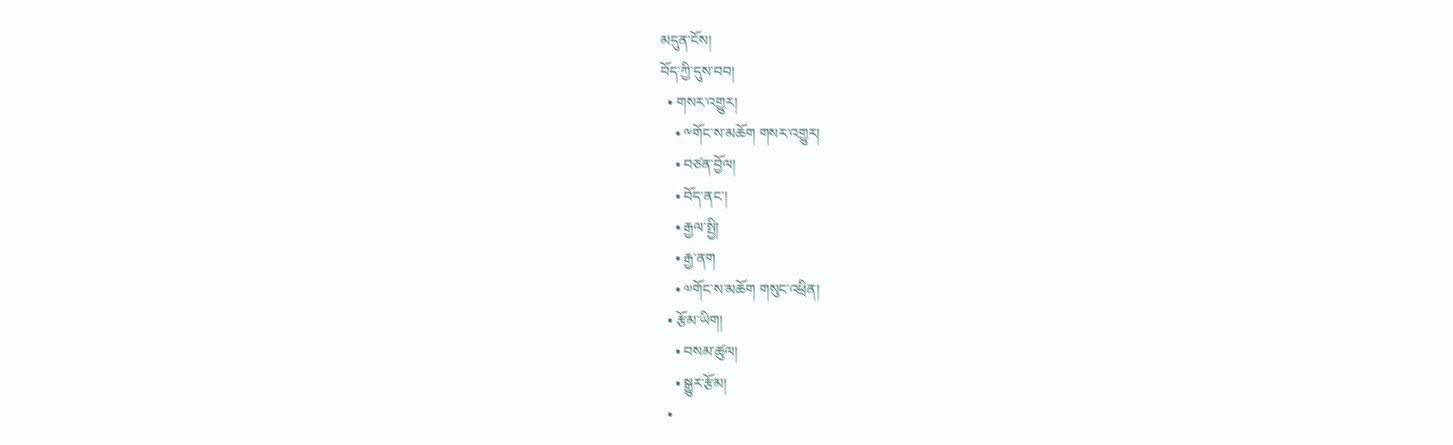མདུན་ངོས།
བོད་ཀྱི་དུས་བབ།
  • གསར་འགྱུར།
    • ༸གོང་ས་མཆོག གསར་འགྱུར།
    • བཙན་བྱོལ།
    • བོད་ནང་།
    • རྒྱལ་སྤྱི།
    • རྒྱ་ནག
    • ༧གོང་ས་མཆོག གསུང་འཕྲིན།
  • རྩོམ་ཡིག།
    • བསམ་ཚུལ།
    • སྒྱུར་རྩོམ།
  •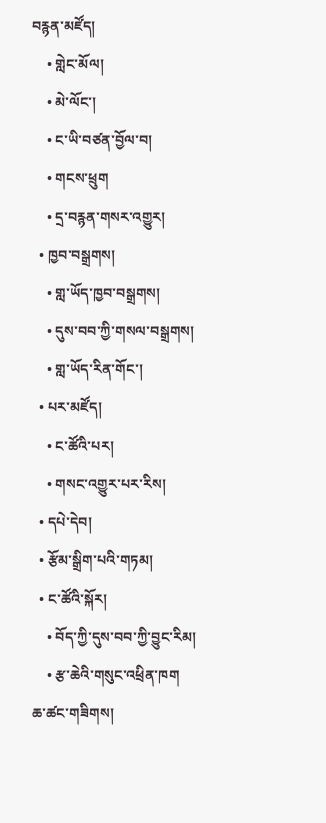བརྙན་མཛོད།
    • གླེང་མོལ།
    • མེ་ལོང་།
    • ང་ཡི་བཙན་བྱོལ་བ།
    • གངས་ཕྲུག
    • དྲ་བརྙན་གསར་འགྱུར།
  • ཁྱབ་བསྒྲགས།
    • གླ་ཡོད་ཁྱབ་བསྒྲགས།
    • དུས་བབ་ཀྱི་གསལ་བསྒྲགས།
    • གླ་ཡོད་རིན་གོང་།
  • པར་མཛོད།
    • ང་ཚོའི་པར།
    • གསང་འགྱུར་པར་རིས།
  • དཔེ་དེབ།
  • རྩོམ་སྒྲིག་པའི་གཏམ།
  • ང་ཚོའི་སྐོར།
    • བོད་ཀྱི་དུས་བབ་ཀྱི་བྱུང་རིམ།
    • རྩ་ཆེའི་གསུང་འཕྲིན་ཁག
ཆ་ཚང་གཟིགས།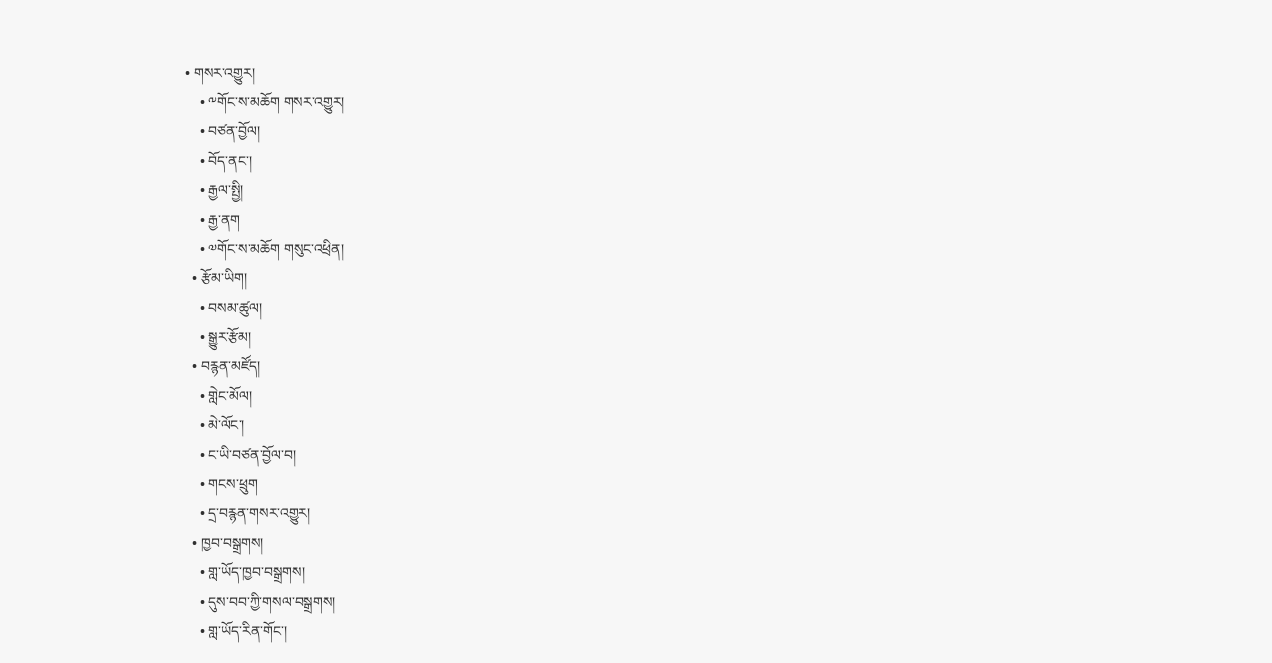• གསར་འགྱུར།
    • ༸གོང་ས་མཆོག གསར་འགྱུར།
    • བཙན་བྱོལ།
    • བོད་ནང་།
    • རྒྱལ་སྤྱི།
    • རྒྱ་ནག
    • ༧གོང་ས་མཆོག གསུང་འཕྲིན།
  • རྩོམ་ཡིག།
    • བསམ་ཚུལ།
    • སྒྱུར་རྩོམ།
  • བརྙན་མཛོད།
    • གླེང་མོལ།
    • མེ་ལོང་།
    • ང་ཡི་བཙན་བྱོལ་བ།
    • གངས་ཕྲུག
    • དྲ་བརྙན་གསར་འགྱུར།
  • ཁྱབ་བསྒྲགས།
    • གླ་ཡོད་ཁྱབ་བསྒྲགས།
    • དུས་བབ་ཀྱི་གསལ་བསྒྲགས།
    • གླ་ཡོད་རིན་གོང་།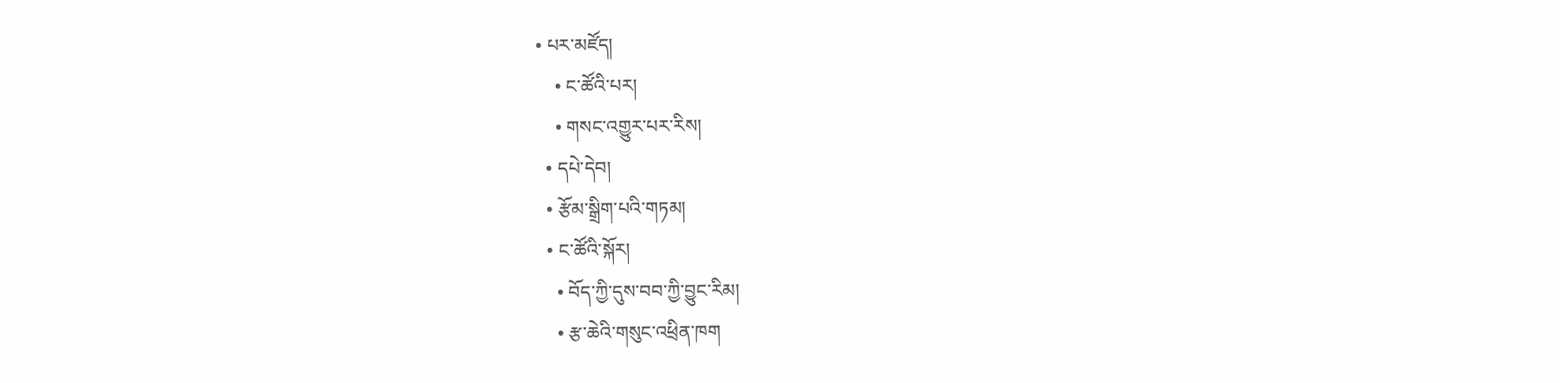• པར་མཛོད།
    • ང་ཚོའི་པར།
    • གསང་འགྱུར་པར་རིས།
  • དཔེ་དེབ།
  • རྩོམ་སྒྲིག་པའི་གཏམ།
  • ང་ཚོའི་སྐོར།
    • བོད་ཀྱི་དུས་བབ་ཀྱི་བྱུང་རིམ།
    • རྩ་ཆེའི་གསུང་འཕྲིན་ཁག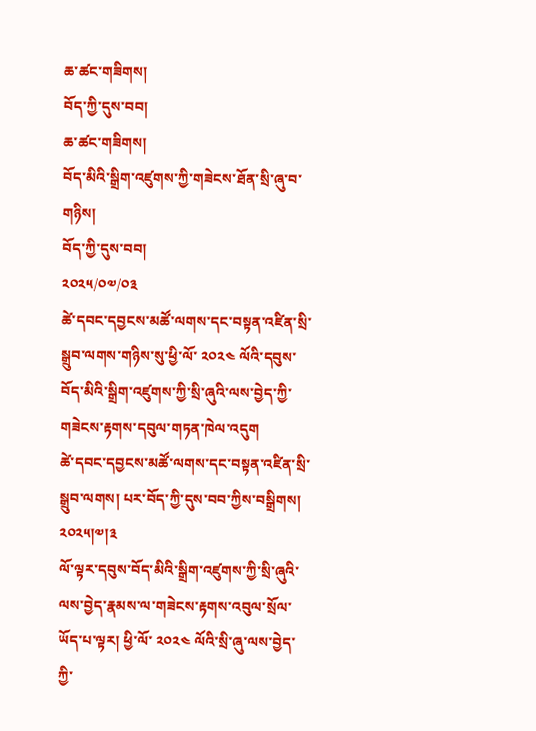ཆ་ཚང་གཟིགས།
བོད་ཀྱི་དུས་བབ།
ཆ་ཚང་གཟིགས།
བོད་མིའི་སྒྲིག་འཛུགས་ཀྱི་གཟེངས་ཐོན་སྲི་ཞུ་བ་གཉིས།
བོད་ཀྱི་དུས་བབ།
༢༠༢༥/༠༧/༠༣
ཚེ་དབང་དབྱངས་མཚོ་ལགས་དང་བསྟན་འཛིན་སྲི་སྒྲུབ་ལགས་གཉིས་སུ་ཕྱི་ལོ་ ༢༠༢༤ ལོའི་དབུས་བོད་མིའི་སྒྲིག་འཛུགས་ཀྱི་སྲི་ཞུའི་ལས་བྱེད་ཀྱི་གཟེངས་རྟགས་དབུལ་གཏན་ཁེལ་འདུག
ཚེ་དབང་དབྱངས་མཚོ་ལགས་དང་བསྟན་འཛིན་སྲི་སྒྲུབ་ལགས། པར་བོད་ཀྱི་དུས་བབ་ཀྱིས་བསྒྲིགས། ༢༠༢༥།༧།༣
ལོ་ལྟར་དབུས་བོད་མིའི་སྒྲིག་འཛུགས་ཀྱི་སྲི་ཞུའི་ལས་བྱེད་རྣམས་ལ་གཟེངས་རྟགས་འབུལ་སྲོལ་ཡོད་པ་ལྟར། ཕྱི་ལོ་ ༢༠༢༤ ལོའི་སྲི་ཞུ་ལས་བྱེད་ཀྱི་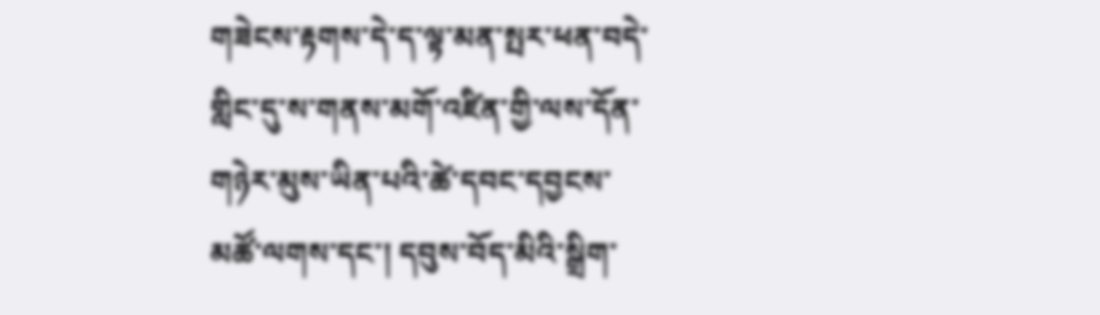གཟེངས་རྟགས་དེ་ད་ལྟ་མན་སྤར་ཕན་བདེ་གླིང་དུ་ས་གནས་མགོ་འཛིན་གྱི་ལས་དོན་གཉེར་མུས་ཡིན་པའི་ཚེ་དབང་དབྱངས་མཚོ་ལགས་དང་། དབུས་བོད་མིའི་སྒྲིག་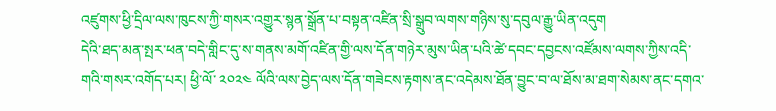འཛུགས་ཕྱི་དྲིལ་ལས་ཁུངས་ཀྱི་གསར་འགྱུར་སྙན་སྒྲོན་པ་བསྟན་འཛིན་སྲི་སྒྲུབ་ལགས་གཉིས་སུ་དབུལ་རྒྱུ་ཡིན་འདུག
དེའི་ཐད་མན་སྤར་ཕན་བདེ་གླིང་དུ་ས་གནས་མགོ་འཛིན་གྱི་ལས་དོན་གཉེར་མུས་ཡིན་པའི་ཚེ་དབང་དབྱངས་འཛོམས་ལགས་ཀྱིས་འདི་གའི་གསར་འགོད་པར། ཕྱི་ལོ་ ༢༠༢༤ ལོའི་ལས་བྱེད་ལས་དོན་གཟེངས་རྟགས་ནང་འདེམས་ཐོན་བྱུང་བ་ལ་ཐོས་མ་ཐག་སེམས་ནང་དགའ་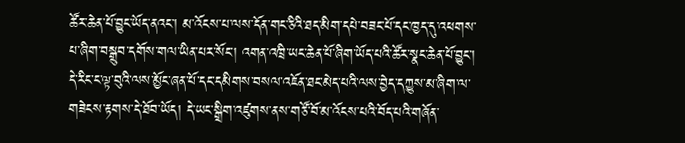ཚོར་ཆེན་པོ་བྱུང་ཡོད་ནའང་། མ་འོངས་པ་ལས་དོན་གང་ཅིའི་ཐད་མིག་དཔེ་བཟང་པོ་དང་ཁྱད་དུ་འཕགས་པ་ཞིག་བསྒྲུབ་དགོས་གལ་ཡིན་པར་སོང་། འགན་འཁྲི་ཡང་ཆེན་པོ་ཞིག་ཡོད་པའི་ཚོར་སྣང་ཆེན་པོ་བྱུང་། དེ་རིང་ང་ལྟ་བུའི་ལས་མྱོང་ཞན་པོ་དང་དམིགས་བསལ་འཇོན་ཐང་མེད་པའི་ལས་བྱེད་དཀྱུས་མ་ཞིག་ལ་གཟེངས་རྟགས་དེ་ཐོབ་ཡོད། དེ་ཡང་སྒྲིག་འཛུགས་ནས་གཙོ་བོ་མ་འོངས་པའི་བོད་པའི་གཞོན་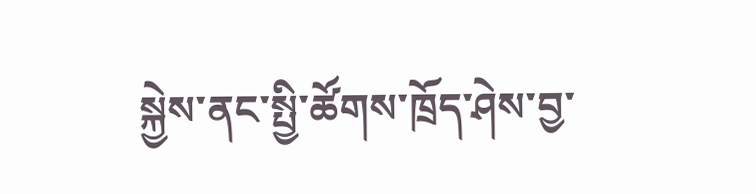སྐྱེས་ནང་སྤྱི་ཚོགས་ཁྲོད་ཤེས་བྱ་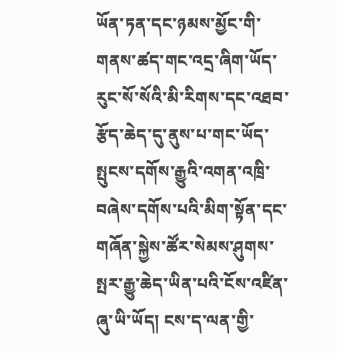ཡོན་ཏན་དང་ཉམས་མྱོང་གི་གནས་ཚད་གང་འདྲ་ཞིག་ཡོད་རུང་སོ་སོའི་མི་རིགས་དང་འཐབ་རྩོད་ཆེད་དུ་ནུས་པ་གང་ཡོད་སྤུངས་དགོས་རྒྱུའི་འགན་འཁྲི་བཞེས་དགོས་པའི་མིག་སྟོན་དང་གཞོན་སྐྱེས་ཚོར་སེམས་ཤུགས་སྤར་རྒྱུ་ཆེད་ཡིན་པའི་ངོས་འཛིན་ཞུ་ཡི་ཡོད། ངས་ད་ལན་གྱི་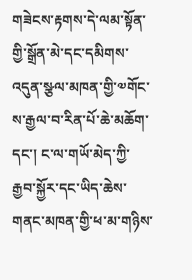གཟེངས་རྟགས་དེ་ལམ་སྟོན་གྱི་སྒྲོན་མེ་དང་དམིགས་འདུན་སྩལ་མཁན་གྱི་༧གོང་ས་རྒྱལ་བ་རིན་པོ་ཆེ་མཆོག་དང་། ང་ལ་གཡོ་མེད་ཀྱི་རྒྱབ་སྐྱོར་དང་ཡིད་ཆེས་གནང་མཁན་གྱི་ཕ་མ་གཉིས་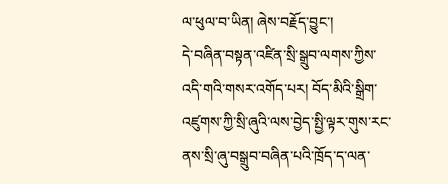ལ་ཕུལ་བ་ཡིན། ཞེས་བརྗོད་བྱུང་།
དེ་བཞིན་བསྟན་འཛིན་སྲི་སྒྲུབ་ལགས་ཀྱིས་འདི་གའི་གསར་འགོད་པར། བོད་མིའི་སྒྲིག་འཛུགས་ཀྱི་སྲི་ཞུའི་ལས་བྱེད་སྤྱི་ལྟར་གུས་རང་ནས་སྲི་ཞུ་བསྒྲུབ་བཞིན་པའི་ཁྲོད་ད་ལན་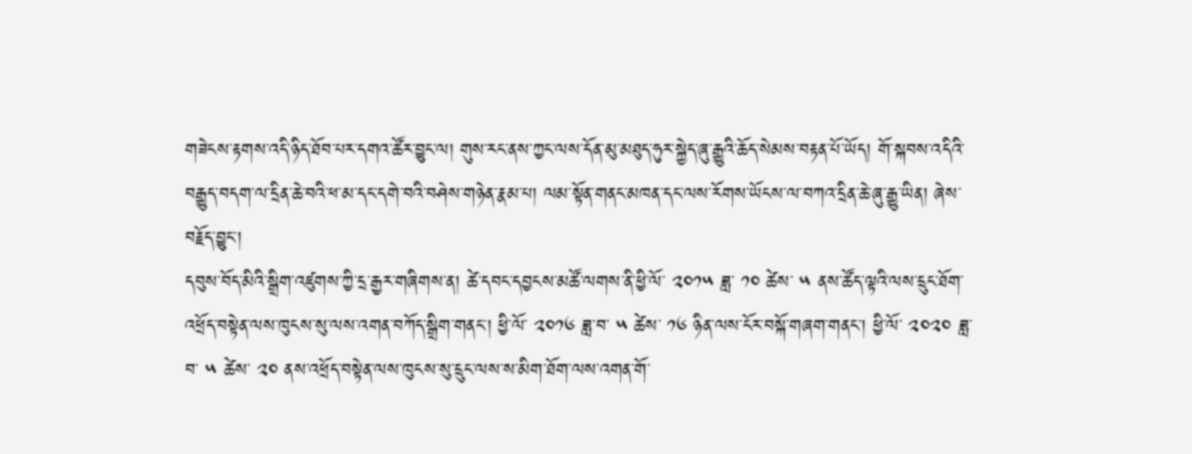གཟེངས་རྟགས་འདི་ཉིད་ཐོབ་པར་དགའ་ཚོར་བྱུང་ལ། གུས་རང་ནས་ཀྱང་ལས་དོན་མུ་མཐུད་ཧུར་སྐྱེད་ཞུ་རྒྱུའི་ཆོད་སེམས་བརྟན་པོ་ཡོད། གོ་སྐབས་འདིའི་བརྒྱུད་བདག་ལ་དྲིན་ཆེ་བའི་ཕ་མ་དང་དགེ་བའི་བཤེས་གཉེན་རྣམ་པ། ལམ་སྟོན་གནང་མཁན་དང་ལས་རོགས་ཡོངས་ལ་བཀའ་དྲིན་ཆེ་ཞུ་རྒྱུ་ཡིན། ཞེས་བརྗོད་བྱུང་།
དབུས་བོད་མིའི་སྒྲིག་འཛུགས་ཀྱི་དྲ་རྒྱར་གཞིགས་ན། ཚེ་དབང་དབྱངས་མཚོ་ལགས་ནི་ཕྱི་ལོ་ ༢༠༡༥ ཟླ་ ༡༠ ཚེས་ ༥ ནས་ཚོད་ལྟའི་ལས་དྲུང་ཐོག་འཕྲོད་བསྟེན་ལས་ཁུངས་སུ་ལས་འགན་བཀོད་སྒྲིག་གནང་། ཕྱི་ལོ་ ༢༠༡༦ ཟླ་བ་ ༥ ཚེས་ ༡༦ ཉིན་ལས་ངོར་བསྐོ་གཞག་གནང་། ཕྱི་ལོ་ ༢༠༢༠ ཟླ་བ་ ༥ ཚེས་ ༢༠ ནས་འཕྲོད་བསྟེན་ལས་ཁུངས་སུ་དྲུང་ལས་ས་མིག་ཐོག་ལས་འགན་གོ་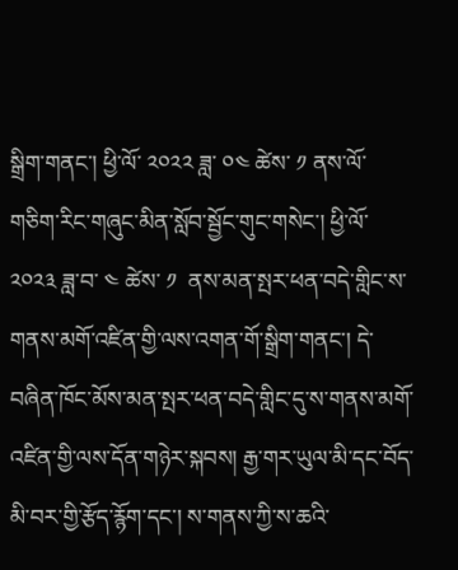སྒྲིག་གནང་། ཕྱི་ལོ་ ༢༠༢༢ ཟླ་ ༠༤ ཚེས་ ༡ ནས་ལོ་གཅིག་རིང་གཞུང་མིན་སློབ་སྦྱོང་གུང་གསེང་། ཕྱི་ལོ་ ༢༠༢༣ ཟླ་བ་ ༤ ཚེས་ ༡  ནས་མན་སྤར་ཕན་བདེ་གླིང་ས་གནས་མགོ་འཛིན་གྱི་ལས་འགན་གོ་སྒྲིག་གནང་། དེ་བཞིན་ཁོང་མོས་མན་སྤར་ཕན་བདེ་གླིང་དུ་ས་གནས་མགོ་འཛིན་གྱི་ལས་དོན་གཉེར་སྐབས། རྒྱ་གར་ཡུལ་མི་དང་བོད་མི་བར་གྱི་རྩོད་རྙོག་དང་། ས་གནས་ཀྱི་ས་ཆའི་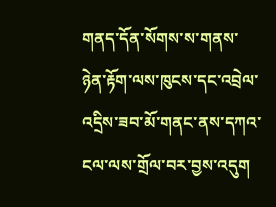གནད་དོན་སོགས་ས་གནས་ཉེན་རྟོག་ལས་ཁུངས་དང་འབྲེལ་འདྲིས་ཟབ་མོ་གནང་ནས་དཀའ་ངལ་ལས་གྲོལ་བར་བྱས་འདུག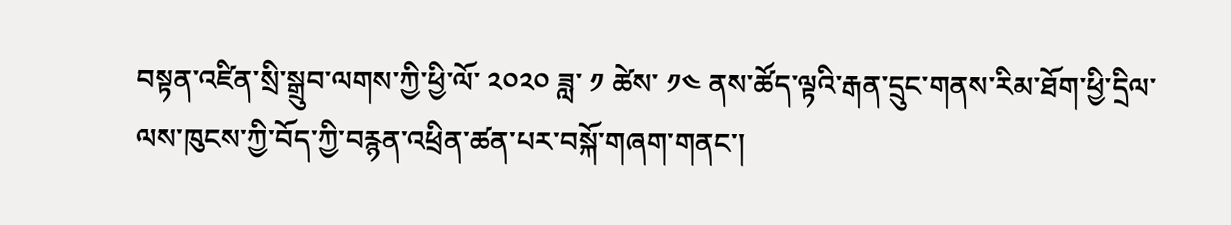བསྟན་འཛིན་སྲི་སྒྲུབ་ལགས་ཀྱི་ཕྱི་ལོ་ ༢༠༢༠ ཟླ་ ༡ ཚེས་ ༡༤ ནས་ཚོད་ལྟའི་རྒན་དྲུང་གནས་རིམ་ཐོག་ཕྱི་དྲིལ་ལས་ཁུངས་ཀྱི་བོད་ཀྱི་བརྙན་འཕྲིན་ཚན་པར་བསྐོ་གཞག་གནང་།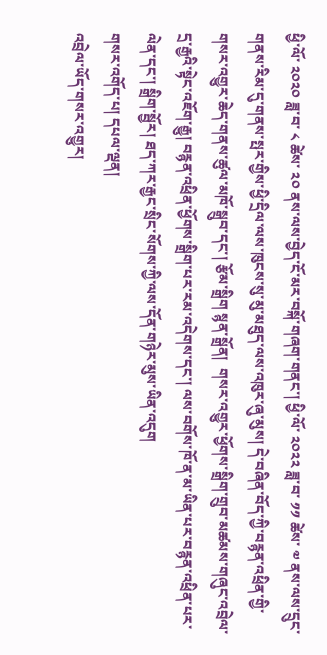ཕྱི་ལོ་ ༢༠༢༠ ཟླ་བ་ ༨ ཚེས་ ༢༠ ནས་ལས་བྱེད་ངོ་མར་བསྐོ་གཞག་གནང་། ཕྱི་ལོ་ ༢༠༢༢ ཟླ་བ་ ༡༡ ཚེས་ ༧ ནས་ལས་དྲུང་གནས་རིམ་དུ་གནས་སྤར་གྱིས་ཕྱི་དྲིལ་ལས་ཁུངས་སུ་མུ་མཐུད་ལས་འཁུར་ཞུ་མུས། དེ་བཞིན་བོད་ཀྱི་བརྙན་འཕྲིན་གྱི་གསར་འགྱུར་ཆེད་གནས་ཚུལ་མཁོ་སྒྲུབ་དང་། རྩོམ་སྒྲིག སྙན་སྒྲོན།  གསར་འགྱུར་ཕྱོགས་སྒྲིག་གྲུབ་མཚམས་གཞུང་འབྲེལ་དྲ་རྒྱའི་སྟེང་འཇོག་རྒྱུ། བརྙན་འཕྲིན་ཕྱོགས་སྒྲིག་པར་རམ་འདེགས་དང་། ལས་བགོས་ཁོ་ན་མ་ཡིན་པར་བརྙན་འཕྲིན་པར་ལེན་དང་། སྒྲིག་སྦྱོར། ཐད་ཀར་རྒྱང་སྲིང་སོགས་ཀྱི་ལས་དོན་གཉེར་མུས་ཡིན་འདུག
གསར་འགོད་པ། དཔལ་ལྡན།
འབྲེལ་ཡོད་གསར་འགྱུར།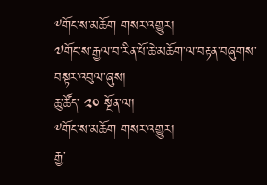༸གོང་ས་མཆོག གསར་འགྱུར།
༧གོང་ས་རྒྱལ་བ་རིན་པོ་ཆེ་མཆོག་ལ་བརྟན་བཞུགས་བསྟར་འབུལ་ཞུས།
ཆུ་ཚོད་ ༢༠ སྔོན་ལ།
༸གོང་ས་མཆོག གསར་འགྱུར།
རྒྱ་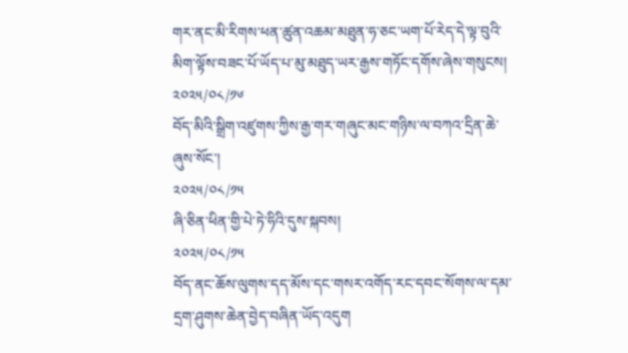གར་ནང་མི་རིགས་ཕན་ཚུན་འཆམ་མཐུན་ཧ་ཅང་ཡག་པོ་རེད་དེ་ལྟ་བུའི་མིག་ལྟོས་བཟང་པོ་ཡོད་པ་མུ་མཐུད་ཡར་རྒྱས་གཏོང་དགོས་ཞེས་གསུངས།
༢༠༢༥/༠༨/༡༦
བོད་མིའི་སྒྲིག་འཛུགས་ཀྱིས་རྒྱ་གར་གཞུང་མང་གཉིས་ལ་བཀའ་དྲིན་ཆེ་ཞུས་སོང་།
༢༠༢༥/༠༨/༡༥
ཞི་ཅིན་ཕིན་གྱི་པེ་ཏེ་ཧིའི་དུས་སྐབས།
༢༠༢༥/༠༨/༡༥
བོད་ནང་ཆོས་ལུགས་དད་མོས་དང་གསར་འགོད་རང་དབང་སོགས་ལ་དམ་དྲག་ཤུགས་ཆེན་བྱེད་བཞིན་ཡོད་འདུག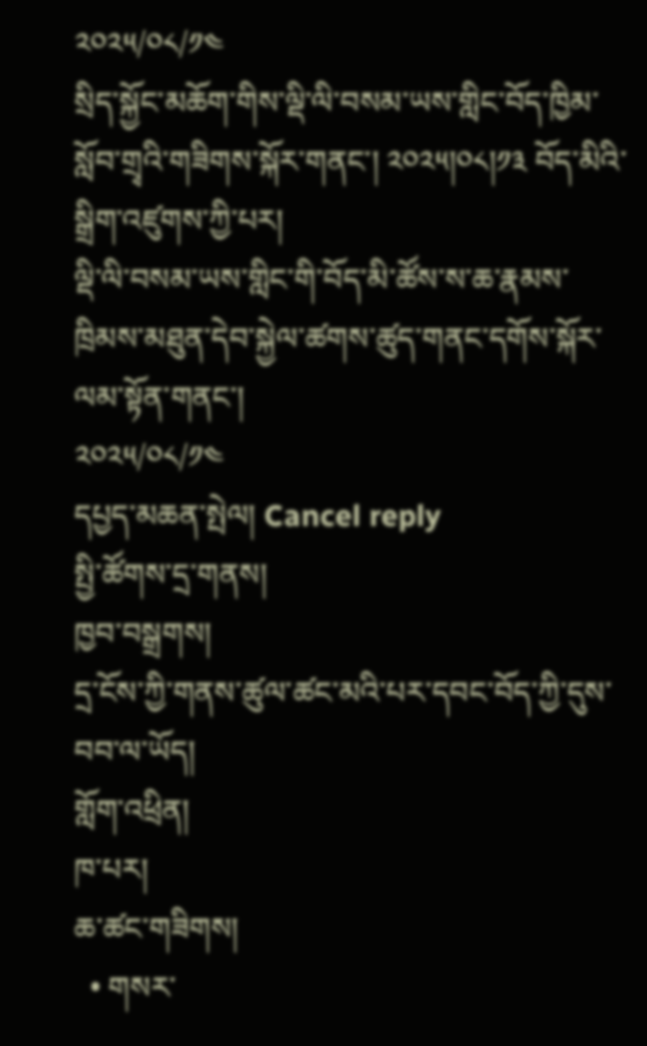༢༠༢༥/༠༨/༡༤
སྲིད་སྐྱོང་མཆོག་གིས་ལྡི་ལི་བསམ་ཡས་གླིང་བོད་ཁྱིམ་སློབ་གྲྭའི་གཟིགས་སྐོར་གནང་། ༢༠༢༥།༠༨།༡༣ བོད་མིའི་སྒྲིག་འཛུགས་ཀྱི་པར།
ལྡི་ལི་བསམ་ཡས་གླིང་གི་བོད་མི་ཚོས་ས་ཆ་རྣམས་ཁྲིམས་མཐུན་དེབ་སྐྱེལ་ཚགས་ཚུད་གནང་དགོས་སྐོར་ལམ་སྟོན་གནང་།
༢༠༢༥/༠༨/༡༤
དཔྱད་མཆན་སྤེལ། Cancel reply
སྤྱི་ཚོགས་དྲ་གནས།
ཁྱབ་བསྒྲགས།
དྲ་ངོས་ཀྱི་གནས་ཚུལ་ཚང་མའི་པར་དབང་བོད་ཀྱི་དུས་བབ་ལ་ཡོད།
གློག་འཕྲིན།
ཁ་པར།
ཆ་ཚང་གཟིགས།
  • གསར་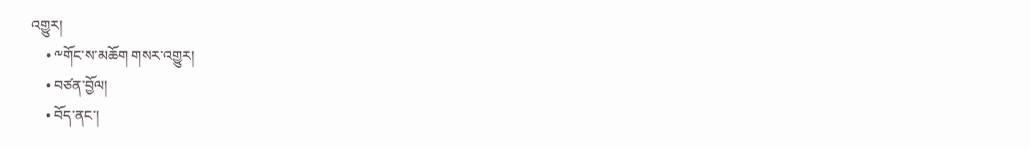འགྱུར།
    • ༸གོང་ས་མཆོག གསར་འགྱུར།
    • བཙན་བྱོལ།
    • བོད་ནང་།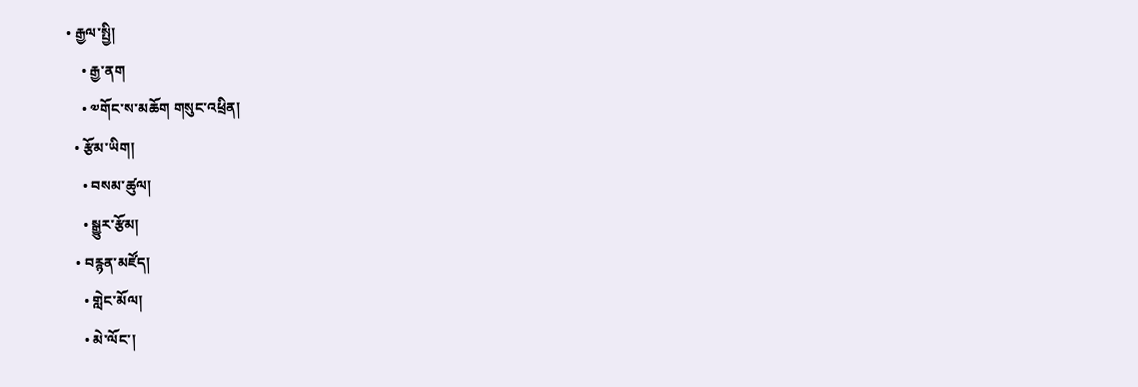• རྒྱལ་སྤྱི།
    • རྒྱ་ནག
    • ༧གོང་ས་མཆོག གསུང་འཕྲིན།
  • རྩོམ་ཡིག།
    • བསམ་ཚུལ།
    • སྒྱུར་རྩོམ།
  • བརྙན་མཛོད།
    • གླེང་མོལ།
    • མེ་ལོང་།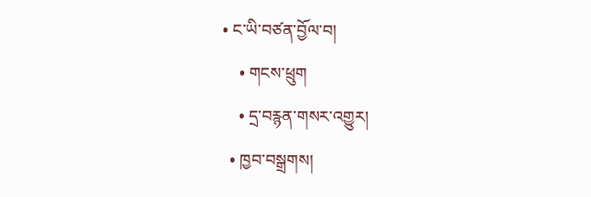• ང་ཡི་བཙན་བྱོལ་བ།
    • གངས་ཕྲུག
    • དྲ་བརྙན་གསར་འགྱུར།
  • ཁྱབ་བསྒྲགས།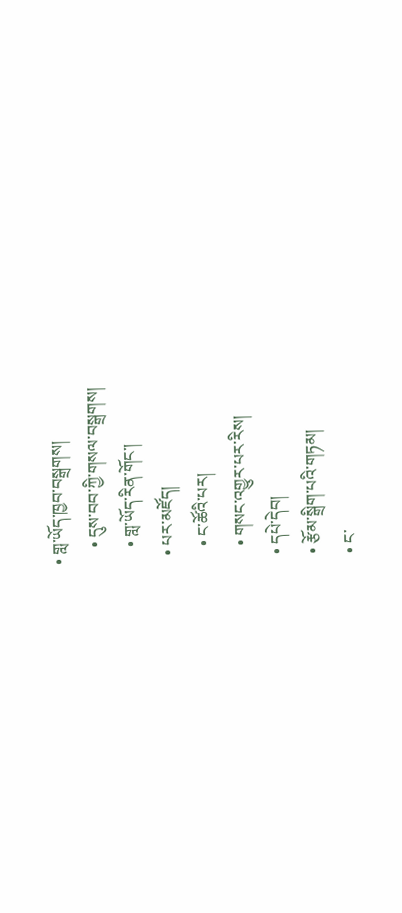• གླ་ཡོད་ཁྱབ་བསྒྲགས།
    • དུས་བབ་ཀྱི་གསལ་བསྒྲགས།
    • གླ་ཡོད་རིན་གོང་།
  • པར་མཛོད།
    • ང་ཚོའི་པར།
    • གསང་འགྱུར་པར་རིས།
  • དཔེ་དེབ།
  • རྩོམ་སྒྲིག་པའི་གཏམ།
  • ང་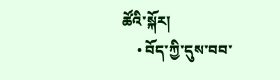ཚོའི་སྐོར།
    • བོད་ཀྱི་དུས་བབ་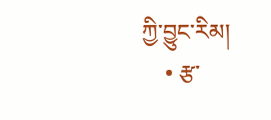ཀྱི་བྱུང་རིམ།
    • རྩ་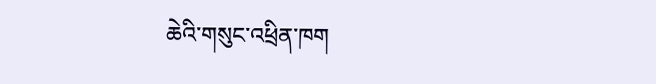ཆེའི་གསུང་འཕྲིན་ཁག